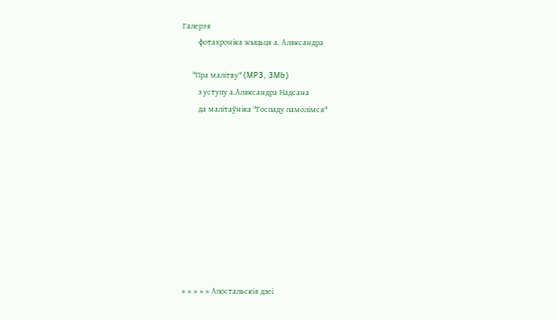Галерэя
        фотахроніка жыцьця а. Аляксандра

     "Пра малітву" (MP3, 3Mb)
        з уступу а.Аляксандра Надсана
        да малітаўніка "Госпаду памолімся"










» » » » » Апостальскія дзеі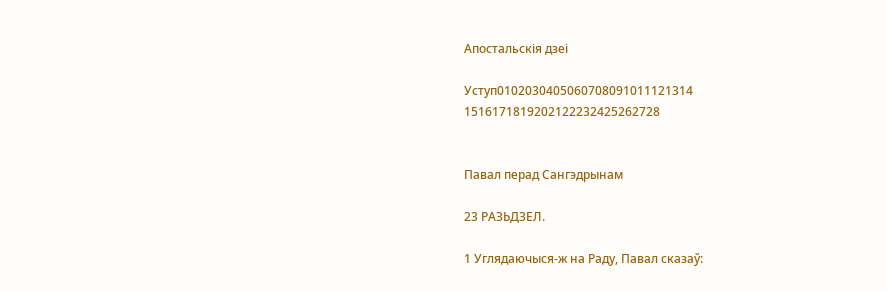Апостальскія дзеі

Уступ0102030405060708091011121314
1516171819202122232425262728


Павал перад Сангэдрынам

23 РАЗЬДЗЕЛ.

1 Углядаючыся-ж на Раду, Павал сказаў: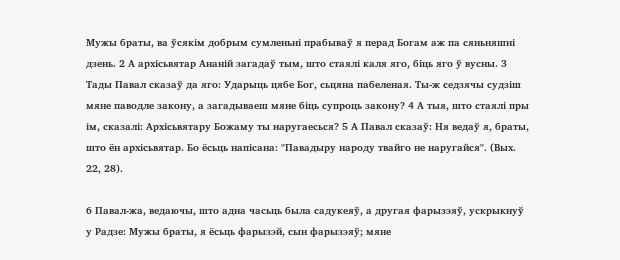Мужы браты, ва ўсякім добрым сумленьні прабываў я перад Богам аж па сяньняшні дзень. 2 А архісьвятар Ананій загадаў тым, што стаялі каля яго, біць яго ў вусны. 3 Тады Павал сказаў да яго: Ударыць цябе Бог, сьцяна пабеленая. Ты-ж седзячы судзіш мяне паводле закону, а загадываеш мяне біць супроць закону? 4 А тыя, што стаялі пры ім, сказалі: Архісьвятару Божаму ты наругаесься? 5 А Павал сказаў: Ня ведаў я, браты, што ён архісьвятар. Бо ёсьць напісана: "Павадыру народу твайго не наругайся". (Вых. 22, 28).

6 Павал-жа, ведаючы, што адна часьць была садукеяў, а другая фарызэяў, ускрыкнуў у Радзе: Мужы браты, я ёсьць фарызэй, сын фарызэяў; мяне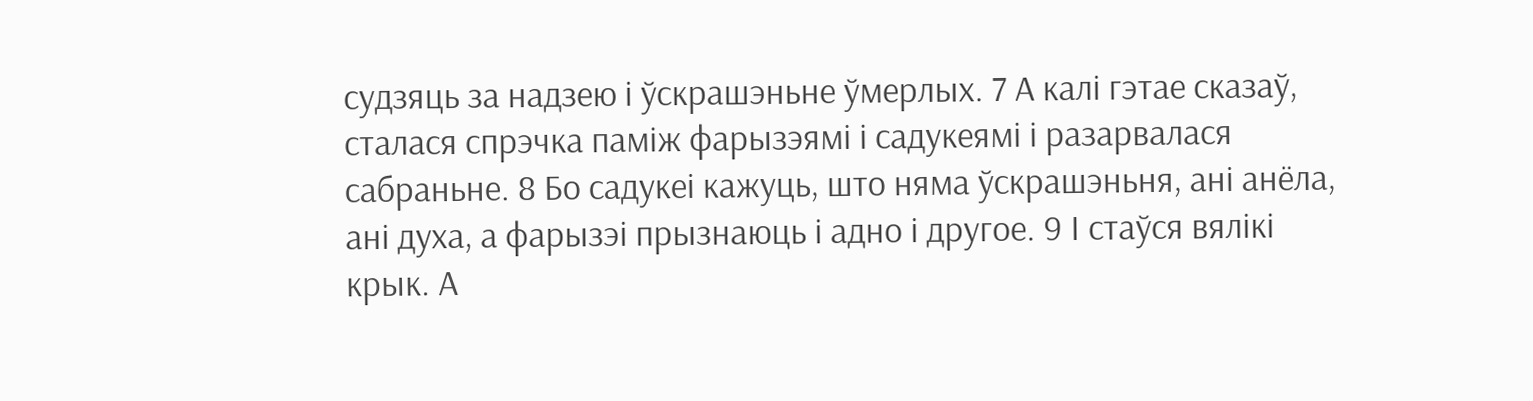судзяць за надзею і ўскрашэньне ўмерлых. 7 А калі гэтае сказаў, сталася спрэчка паміж фарызэямі і садукеямі і разарвалася сабраньне. 8 Бо садукеі кажуць, што няма ўскрашэньня, ані анёла, ані духа, а фарызэі прызнаюць і адно і другое. 9 І стаўся вялікі крык. А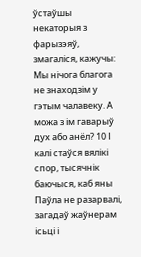ўстаўшы некаторыя з фарызэяў, змагаліся, кажучы: Мы нічога благога не знаходзім у гэтым чалавеку. А можа з ім гаварыў дух або анёл? 10 І калі стаўся вялікі спор, тысячнік баючыся, каб яны Паўла не разарвалі, загадаў жаўнерам ісьці і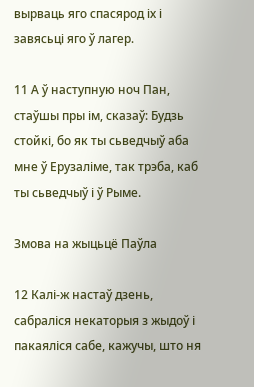вырваць яго спасярод іх і завясьці яго ў лагер.

11 А ў наступную ноч Пан, стаўшы пры ім, сказаў: Будзь стойкі, бо як ты сьведчыў аба мне ў Ерузаліме, так трэба, каб ты сьведчыў і ў Рыме.

Змова на жыцьцё Паўла

12 Калі-ж настаў дзень, сабраліся некаторыя з жыдоў і пакаяліся сабе, кажучы, што ня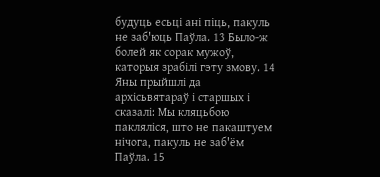будуць есьці ані піць, пакуль не заб'юць Паўла. 13 Было-ж болей як сорак мужоў, каторыя зрабілі гэту змову. 14 Яны прыйшлі да архісьвятараў і старшых і сказалі: Мы кляцьбою пакляліся, што не пакаштуем нічога, пакуль не заб'ём Паўла. 15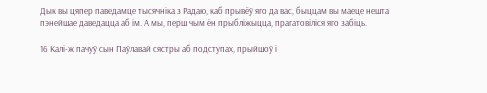Дык вы цяпер паведамце тысячніка з Радаю, каб прывёў яго да вас, быццам вы маеце нешта пэнейшае даведацца аб ім. А мы, перш чым ён прыбліжыцца, прагатовіліся яго забіць.

16 Калі-ж пачуў сын Паўлавай сястры аб подступах, прыйшоў і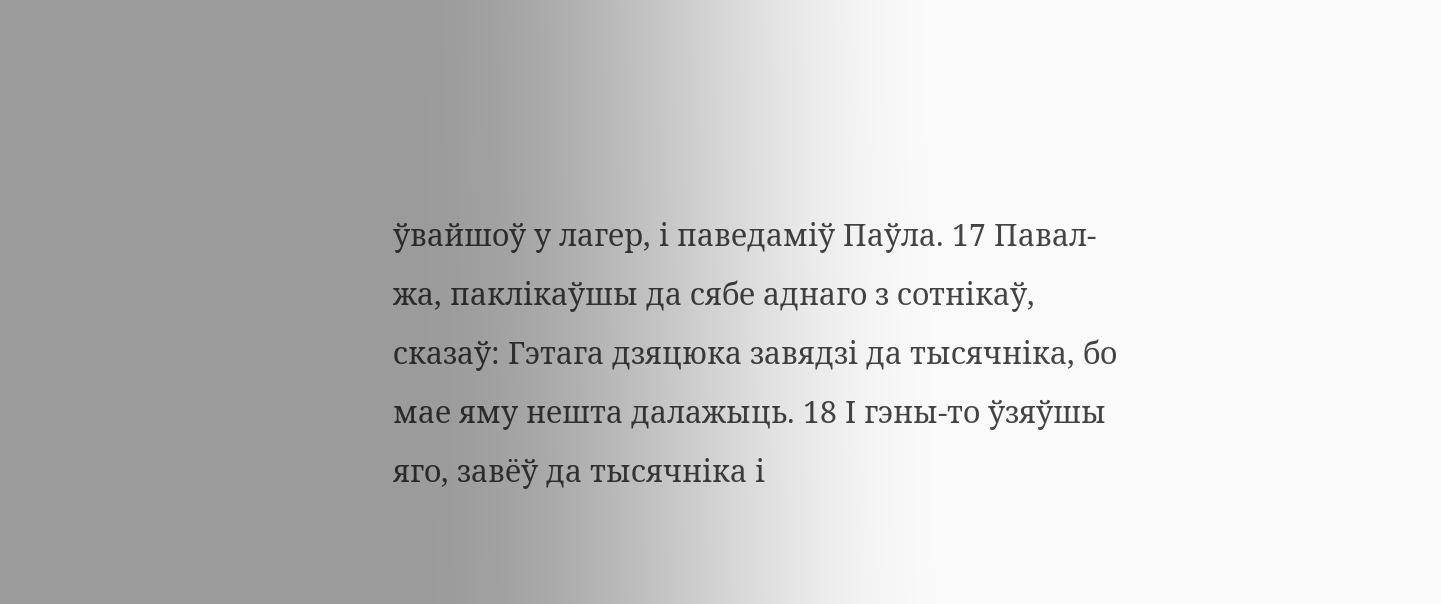ўвайшоў у лагер, і паведаміў Паўла. 17 Павал-жа, паклікаўшы да сябе аднаго з сотнікаў, сказаў: Гэтага дзяцюка завядзі да тысячніка, бо мае яму нешта далажыць. 18 І гэны-то ўзяўшы яго, завёў да тысячніка і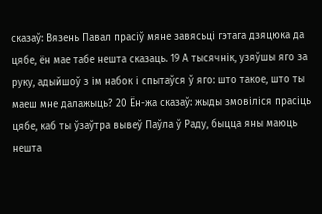сказаў: Вязень Павал прасіў мяне завясьці гэтага дзяцюка да цябе, ён мае табе нешта сказаць. 19 А тысячнік, узяўшы яго за руку, адыйшоў з ім набок і спытаўся ў яго: што такое, што ты маеш мне далажыць? 20 Ён-жа сказаў: жыды змовіліся прасіць цябе, каб ты ўзаўтра вывеў Паўла ў Раду, быцца яны маюць нешта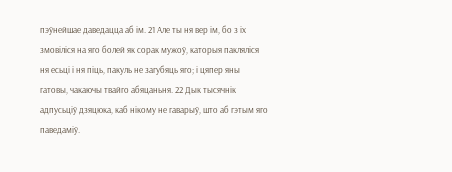пэўнейшае даведацца аб ім. 21 Але ты ня вер ім, бо з іх змовіліся на яго болей як сорак мужоў, каторыя пакляліся ня есьці і ня піць, пакуль не загубяць яго; і цяпер яны гатовы, чакаючы твайго абяцаньня. 22 Дык тысячнік адпусьціў дзяцюка, каб нікому не гаварыў, што аб гэтым яго паведаміў.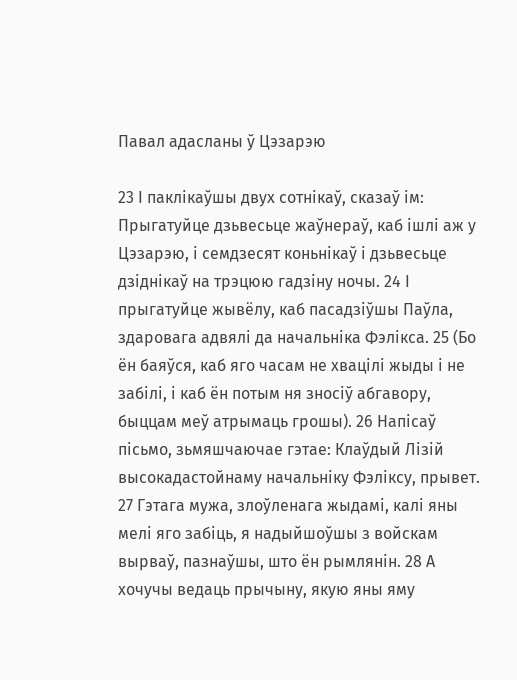Павал адасланы ў Цэзарэю

23 І паклікаўшы двух сотнікаў, сказаў ім: Прыгатуйце дзьвесьце жаўнераў, каб ішлі аж у Цэзарэю, і семдзесят коньнікаў і дзьвесьце дзіднікаў на трэцюю гадзіну ночы. 24 І прыгатуйце жывёлу, каб пасадзіўшы Паўла, здаровага адвялі да начальніка Фэлікса. 25 (Бо ён баяўся, каб яго часам не хвацілі жыды і не забілі, і каб ён потым ня зносіў абгавору, быццам меў атрымаць грошы). 26 Напісаў пісьмо, зьмяшчаючае гэтае: Клаўдый Лізій высокадастойнаму начальніку Фэліксу, прывет. 27 Гэтага мужа, злоўленага жыдамі, калі яны мелі яго забіць, я надыйшоўшы з войскам вырваў, пазнаўшы, што ён рымлянін. 28 А хочучы ведаць прычыну, якую яны яму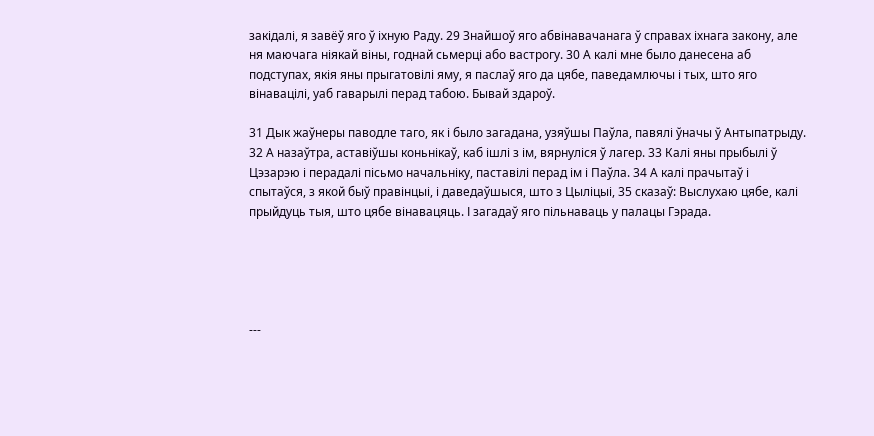закідалі, я завёў яго ў іхную Раду. 29 Знайшоў яго абвінавачанага ў справах іхнага закону, але ня маючага ніякай віны, годнай сьмерці або вастрогу. 30 А калі мне было данесена аб подступах, якія яны прыгатовілі яму, я паслаў яго да цябе, паведамлючы і тых, што яго вінавацілі, уаб гаварылі перад табою. Бывай здароў.

31 Дык жаўнеры паводле таго, як і было загадана, узяўшы Паўла, павялі ўначы ў Антыпатрыду. 32 А назаўтра, аставіўшы коньнікаў, каб ішлі з ім, вярнуліся ў лагер. 33 Калі яны прыбылі ў Цэзарэю і перадалі пісьмо начальніку, паставілі перад ім і Паўла. 34 А калі прачытаў і спытаўся, з якой быў правінцыі, і даведаўшыся, што з Цыліцыі, 35 сказаў: Выслухаю цябе, калі прыйдуць тыя, што цябе вінавацяць. І загадаў яго пільнаваць у палацы Гэрада.





---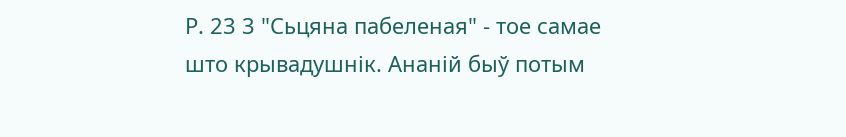Р. 23 3 "Сьцяна пабеленая" - тое самае што крывадушнік. Ананій быў потым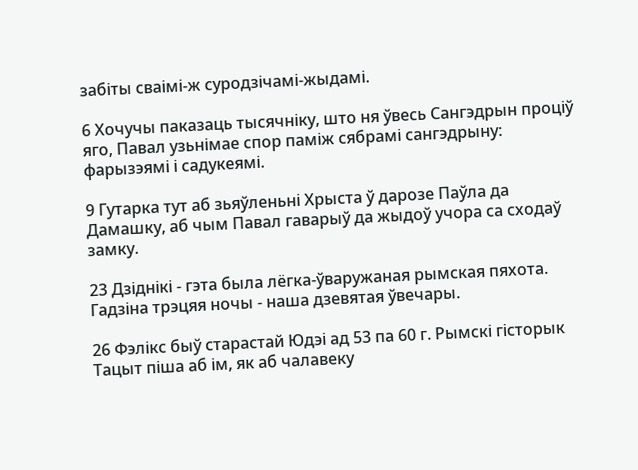забіты сваімі-ж суродзічамі-жыдамі.

6 Хочучы паказаць тысячніку, што ня ўвесь Сангэдрын проціў яго, Павал узьнімае спор паміж сябрамі сангэдрыну: фарызэямі і садукеямі.

9 Гутарка тут аб зьяўленьні Хрыста ў дарозе Паўла да Дамашку, аб чым Павал гаварыў да жыдоў учора са сходаў замку.

23 Дзіднікі - гэта была лёгка-ўваружаная рымская пяхота. Гадзіна трэцяя ночы - наша дзевятая ўвечары.

26 Фэлікс быў старастай Юдэі ад 53 па 60 г. Рымскі гісторык Тацыт піша аб ім, як аб чалавеку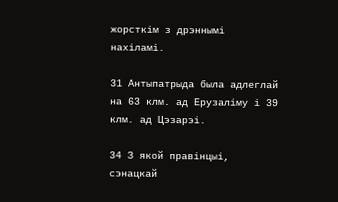жорсткім з дрэннымі нахіламі.

31 Антыпатрыда была адлеглай на 63 клм. ад Ерузаліму і 39 клм. ад Цэзарэі.

34 З якой правінцыі, сэнацкай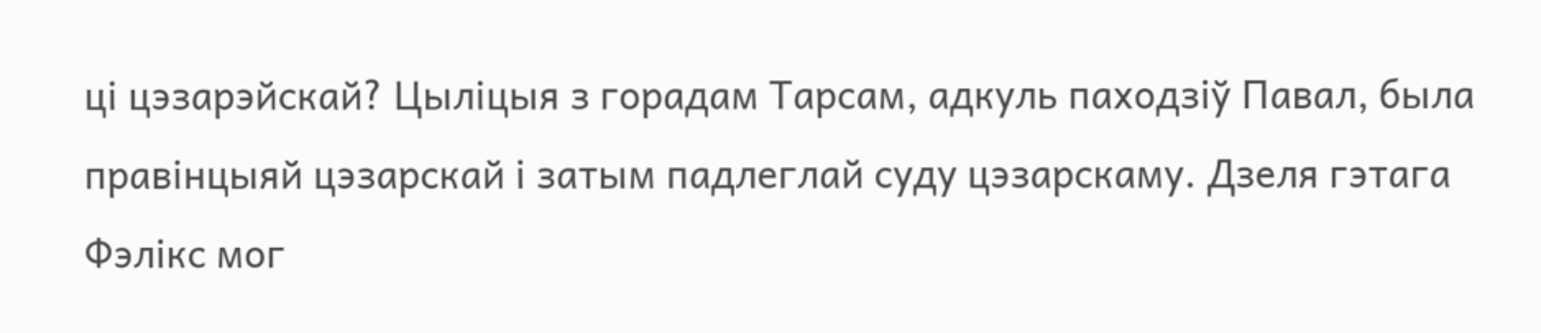ці цэзарэйскай? Цыліцыя з горадам Тарсам, адкуль паходзіў Павал, была правінцыяй цэзарскай і затым падлеглай суду цэзарскаму. Дзеля гэтага Фэлікс мог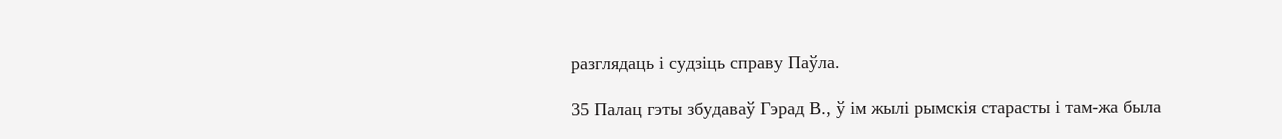разглядаць і судзіць справу Паўла.

35 Палац гэты збудаваў Гэрад В., ў ім жылі рымскія старасты і там-жа была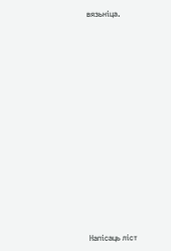вязьніца.















Напісаць ліст